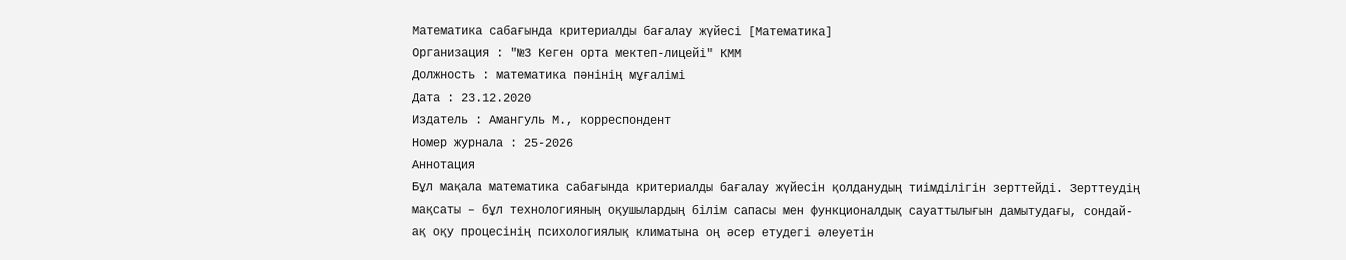Математика сабағында критериалды бағалау жүйесі [Математика]
Организация : "№3 Кеген орта мектеп-лицейі" КММ
Должность : математика пәнінің мұғалімі
Дата : 23.12.2020
Издатель : Амангуль М., корреспондент
Номер журнала : 25-2026
Аннотация
Бұл мақала математика сабағында критериалды бағалау жүйесін қолданудың тиімділігін зерттейді. Зерттеудің мақсаты – бұл технологияның оқушылардың білім сапасы мен функционалдық сауаттылығын дамытудағы, сондай-ақ оқу процесінің психологиялық климатына оң әсер етудегі әлеуетін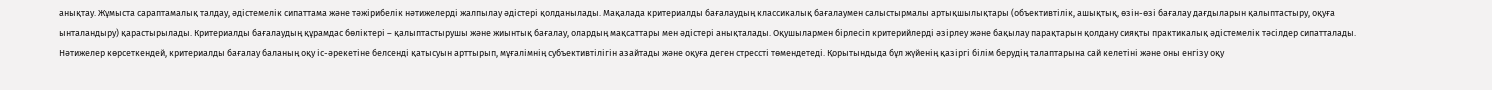анықтау. Жұмыста сараптамалық талдау, әдістемелік сипаттама және тәжірибелік нәтижелерді жалпылау әдістері қолданылады. Мақалада критериалды бағалаудың классикалық бағалаумен салыстырмалы артықшылықтары (объективтілік, ашықтық, өзін-өзі бағалау дағдыларын қалыптастыру, оқуға ынталандыру) қарастырылады. Критериалды бағалаудың құрамдас бөліктері – қалыптастырушы және жиынтық бағалау, олардың мақсаттары мен әдістері анықталады. Оқушылармен бірлесіп критерийлерді әзірлеу және бақылау парақтарын қолдану сияқты практикалық әдістемелік тәсілдер сипатталады. Нәтижелер көрсеткендей, критериалды бағалау баланың оқу іс-әрекетіне белсенді қатысуын арттырып, мұғалімнің субъективтілігін азайтады және оқуға деген стрессті төмендетеді. Қорытындыда бұл жүйенің қазіргі білім берудің талаптарына сай келетіні және оны енгізу оқу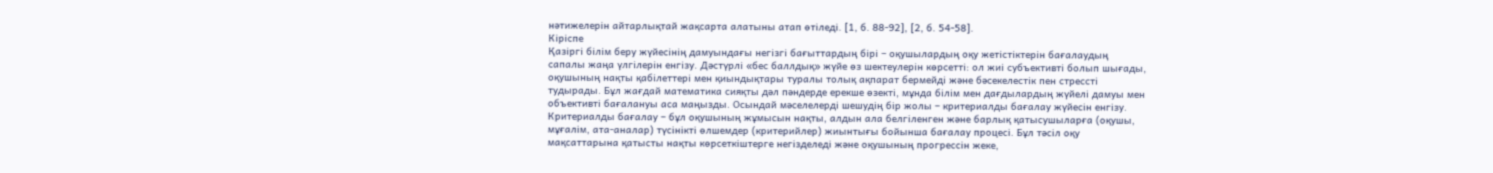нәтижелерін айтарлықтай жақсарта алатыны атап өтіледі. [1, б. 88-92], [2, б. 54-58].
Кіріспе
Қазіргі білім беру жүйесінің дамуындағы негізгі бағыттардың бірі – оқушылардың оқу жетістіктерін бағалаудың сапалы жаңа үлгілерін енгізу. Дәстүрлі «бес баллдық» жүйе өз шектеулерін көрсетті: ол жиі субъективті болып шығады, оқушының нақты қабілеттері мен қиындықтары туралы толық ақпарат бермейді және бәсекелестік пен стрессті тудырады. Бұл жағдай математика сияқты дәл пәндерде ерекше өзекті, мұнда білім мен дағдылардың жүйелі дамуы мен объективті бағалануы аса маңызды. Осындай мәселелерді шешудің бір жолы – критериалды бағалау жүйесін енгізу. Критериалды бағалау – бұл оқушының жұмысын нақты, алдын ала белгіленген және барлық қатысушыларға (оқушы, мұғалім, ата-аналар) түсінікті өлшемдер (критерийлер) жиынтығы бойынша бағалау процесі. Бұл тәсіл оқу мақсаттарына қатысты нақты көрсеткіштерге негізделеді және оқушының прогрессін жеке,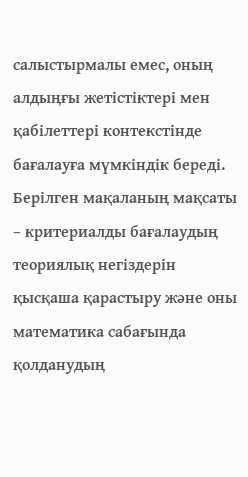салыстырмалы емес, оның алдыңғы жетістіктері мен қабілеттері контекстінде бағалауға мүмкіндік береді. Берілген мақаланың мақсаты – критериалды бағалаудың теориялық негіздерін қысқаша қарастыру және оны математика сабағында қолданудың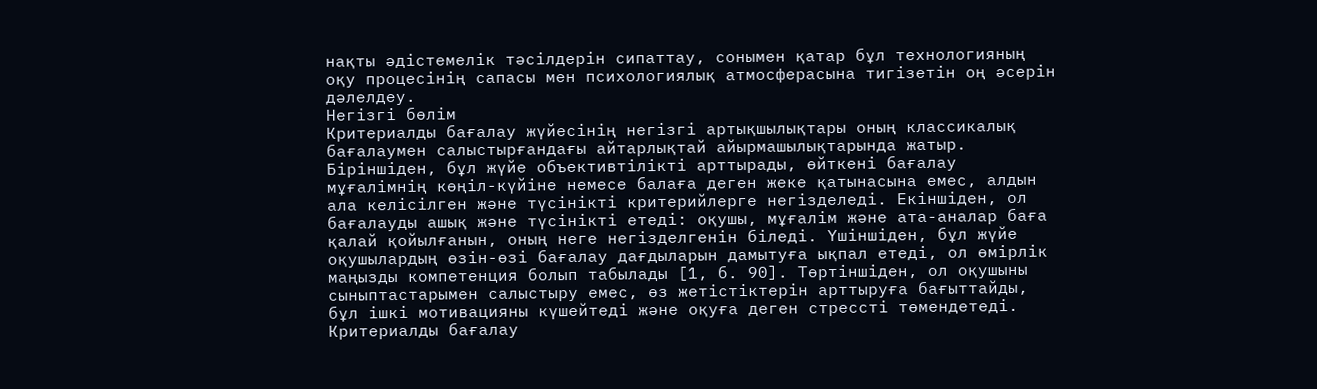нақты әдістемелік тәсілдерін сипаттау, сонымен қатар бұл технологияның оқу процесінің сапасы мен психологиялық атмосферасына тигізетін оң әсерін дәлелдеу.
Негізгі бөлім
Критериалды бағалау жүйесінің негізгі артықшылықтары оның классикалық бағалаумен салыстырғандағы айтарлықтай айырмашылықтарында жатыр. Біріншіден, бұл жүйе объективтілікті арттырады, өйткені бағалау мұғалімнің көңіл-күйіне немесе балаға деген жеке қатынасына емес, алдын ала келісілген және түсінікті критерийлерге негізделеді. Екіншіден, ол бағалауды ашық және түсінікті етеді: оқушы, мұғалім және ата-аналар баға қалай қойылғанын, оның неге негізделгенін біледі. Үшіншіден, бұл жүйе оқушылардың өзін-өзі бағалау дағдыларын дамытуға ықпал етеді, ол өмірлік маңызды компетенция болып табылады [1, б. 90]. Төртіншіден, ол оқушыны сыныптастарымен салыстыру емес, өз жетістіктерін арттыруға бағыттайды, бұл ішкі мотивацияны күшейтеді және оқуға деген стрессті төмендетеді.
Критериалды бағалау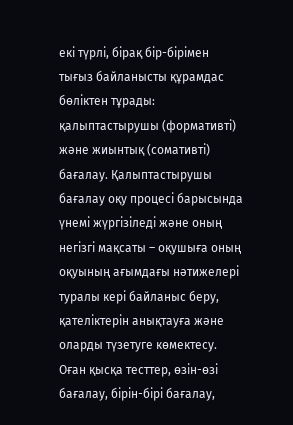екі түрлі, бірақ бір-бірімен тығыз байланысты құрамдас бөліктен тұрады: қалыптастырушы (формативті) және жиынтық (сомативті) бағалау. Қалыптастырушы бағалау оқу процесі барысында үнемі жүргізіледі және оның негізгі мақсаты – оқушыға оның оқуының ағымдағы нәтижелері туралы кері байланыс беру, қателіктерін анықтауға және оларды түзетуге көмектесу. Оған қысқа тесттер, өзін-өзі бағалау, бірін-бірі бағалау,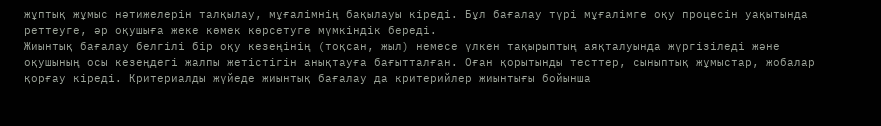жұптық жұмыс нәтижелерін талқылау, мұғалімнің бақылауы кіреді. Бұл бағалау түрі мұғалімге оқу процесін уақытында реттеуге, әр оқушыға жеке көмек көрсетуге мүмкіндік береді.
Жиынтық бағалау белгілі бір оқу кезеңінің (тоқсан, жыл) немесе үлкен тақырыптың аяқталуында жүргізіледі және оқушының осы кезеңдегі жалпы жетістігін анықтауға бағытталған. Оған қорытынды тесттер, сыныптық жұмыстар, жобалар қорғау кіреді. Критериалды жүйеде жиынтық бағалау да критерийлер жиынтығы бойынша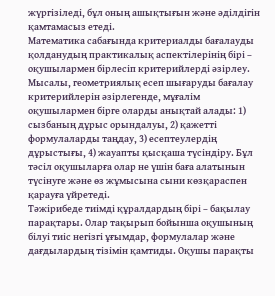жүргізіледі, бұл оның ашықтығын және әділдігін қамтамасыз етеді.
Математика сабағында критериалды бағалауды қолданудың практикалық аспектілерінің бірі – оқушылармен бірлесіп критерийлерді әзірлеу. Мысалы, геометриялық есеп шығаруды бағалау критерийлерін әзірлегенде, мұғалім оқушылармен бірге оларды анықтай алады: 1) сызбаның дұрыс орындалуы, 2) қажетті формулаларды таңдау, 3) есептеулердің дұрыстығы, 4) жауапты қысқаша түсіндіру. Бұл тәсіл оқушыларға олар не үшін баға алатынын түсінуге және өз жұмысына сыни көзқараспен қарауға үйретеді.
Тәжірибеде тиімді құралдардың бірі – бақылау парақтары. Олар тақырып бойынша оқушының білуі тиіс негізгі ұғымдар, формулалар және дағдылардың тізімін қамтиды. Оқушы парақты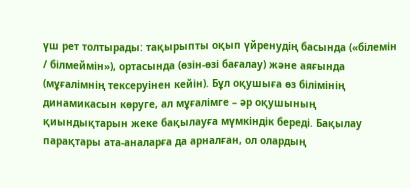үш рет толтырады: тақырыпты оқып үйренудің басында («білемін / білмеймін»), ортасында (өзін-өзі бағалау) және аяғында (мұғалімнің тексеруінен кейін). Бұл оқушыға өз білімінің динамикасын көруге, ал мұғалімге – әр оқушының қиындықтарын жеке бақылауға мүмкіндік береді. Бақылау парақтары ата-аналарға да арналған, ол олардың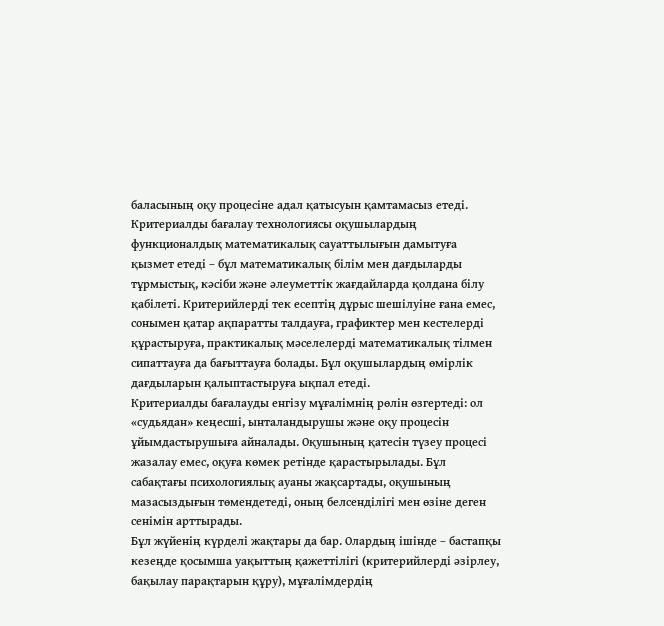баласының оқу процесіне адал қатысуын қамтамасыз етеді.
Критериалды бағалау технологиясы оқушылардың функционалдық математикалық сауаттылығын дамытуға қызмет етеді – бұл математикалық білім мен дағдыларды тұрмыстық, кәсіби және әлеуметтік жағдайларда қолдана білу қабілеті. Критерийлерді тек есептің дұрыс шешілуіне ғана емес, сонымен қатар ақпаратты талдауға, графиктер мен кестелерді құрастыруға, практикалық мәселелерді математикалық тілмен сипаттауға да бағыттауға болады. Бұл оқушылардың өмірлік дағдыларын қалыптастыруға ықпал етеді.
Критериалды бағалауды енгізу мұғалімнің рөлін өзгертеді: ол «судьядан» кеңесші, ынталандырушы және оқу процесін ұйымдастырушыға айналады. Оқушының қатесін түзеу процесі жазалау емес, оқуға көмек ретінде қарастырылады. Бұл сабақтағы психологиялық ауаны жақсартады, оқушының мазасыздығын төмендетеді, оның белсенділігі мен өзіне деген сенімін арттырады.
Бұл жүйенің күрделі жақтары да бар. Олардың ішінде – бастапқы кезеңде қосымша уақыттың қажеттілігі (критерийлерді әзірлеу, бақылау парақтарын құру), мұғалімдердің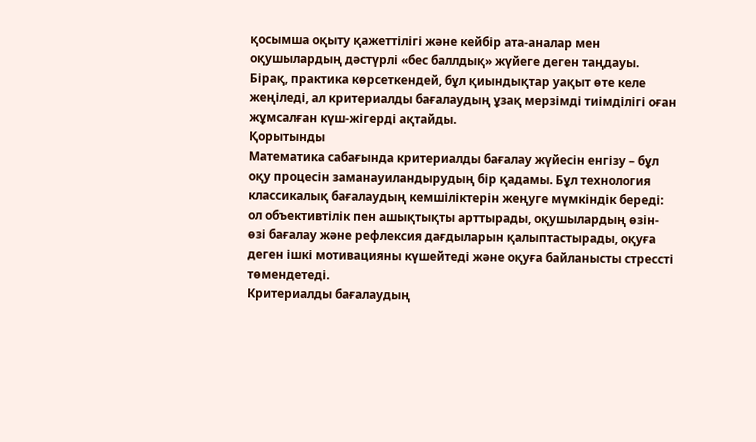қосымша оқыту қажеттілігі және кейбір ата-аналар мен оқушылардың дәстүрлі «бес баллдық» жүйеге деген таңдауы. Бірақ, практика көрсеткендей, бұл қиындықтар уақыт өте келе жеңіледі, ал критериалды бағалаудың ұзақ мерзімді тиімділігі оған жұмсалған күш-жігерді ақтайды.
Қорытынды
Математика сабағында критериалды бағалау жүйесін енгізу – бұл оқу процесін заманауиландырудың бір қадамы. Бұл технология классикалық бағалаудың кемшіліктерін жеңуге мүмкіндік береді: ол объективтілік пен ашықтықты арттырады, оқушылардың өзін-өзі бағалау және рефлексия дағдыларын қалыптастырады, оқуға деген ішкі мотивацияны күшейтеді және оқуға байланысты стрессті төмендетеді.
Критериалды бағалаудың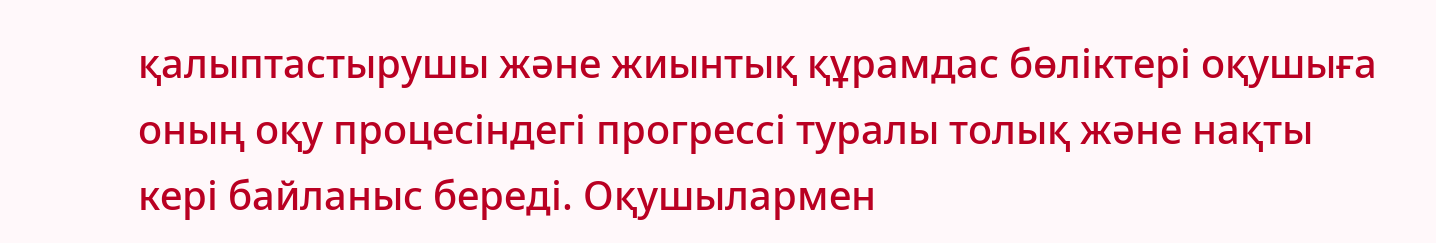қалыптастырушы және жиынтық құрамдас бөліктері оқушыға оның оқу процесіндегі прогрессі туралы толық және нақты кері байланыс береді. Оқушылармен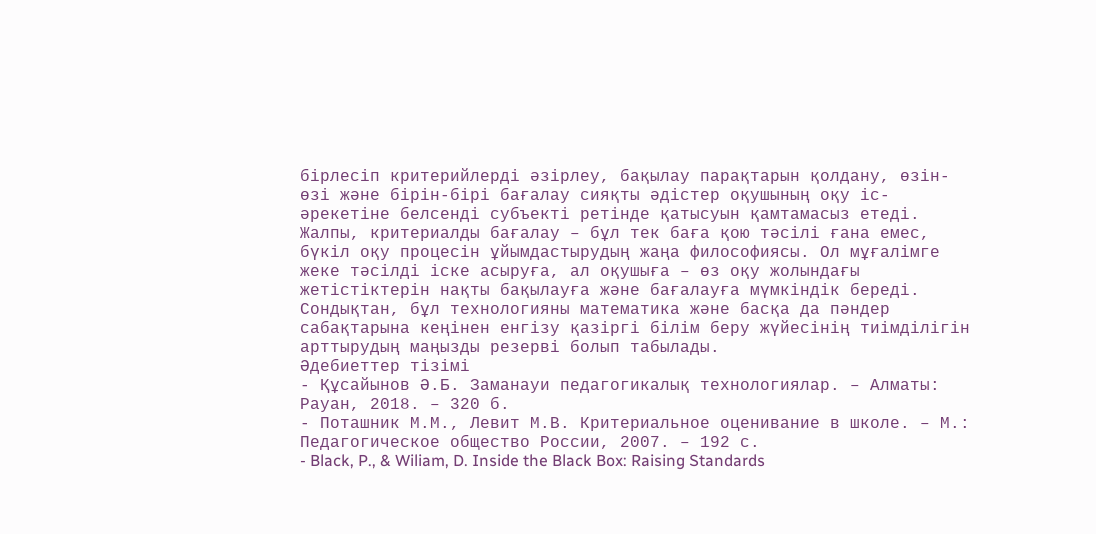бірлесіп критерийлерді әзірлеу, бақылау парақтарын қолдану, өзін-өзі және бірін-бірі бағалау сияқты әдістер оқушының оқу іс-әрекетіне белсенді субъекті ретінде қатысуын қамтамасыз етеді.
Жалпы, критериалды бағалау – бұл тек баға қою тәсілі ғана емес, бүкіл оқу процесін ұйымдастырудың жаңа философиясы. Ол мұғалімге жеке тәсілді іске асыруға, ал оқушыға – өз оқу жолындағы жетістіктерін нақты бақылауға және бағалауға мүмкіндік береді. Сондықтан, бұл технологияны математика және басқа да пәндер сабақтарына кеңінен енгізу қазіргі білім беру жүйесінің тиімділігін арттырудың маңызды резерві болып табылады.
Әдебиеттер тізімі
- Құсайынов Ә.Б. Заманауи педагогикалық технологиялар. – Алматы: Рауан, 2018. – 320 б.
- Поташник М.М., Левит М.В. Критериальное оценивание в школе. – М.: Педагогическое общество России, 2007. – 192 с.
- Black, P., & Wiliam, D. Inside the Black Box: Raising Standards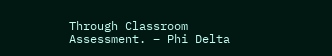Through Classroom Assessment. – Phi Delta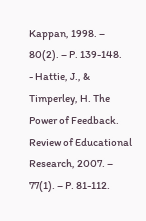Kappan, 1998. – 80(2). – P. 139-148.
- Hattie, J., & Timperley, H. The Power of Feedback. Review of Educational Research, 2007. – 77(1). – P. 81-112.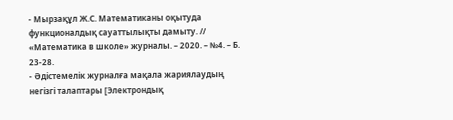- Мырзақұл Ж.С. Математиканы оқытуда функционалдық сауаттылықты дамыту. // «Математика в школе» журналы. – 2020. – №4. – Б. 23-28.
- Әдістемелік журналға мақала жариялаудың негізгі талаптары [Электрондық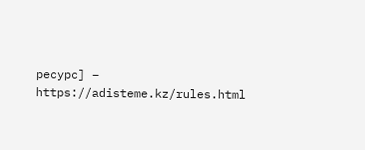ресурс] – https://adisteme.kz/rules.html